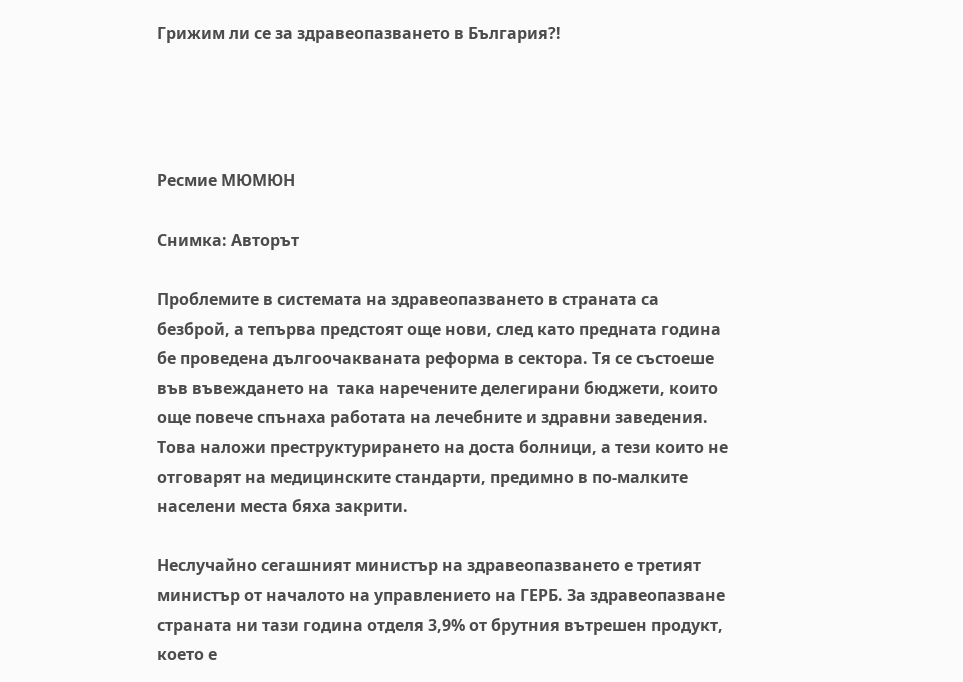Грижим ли се за здравеопазването в България?!




Ресмие МЮМЮН

Снимка: Авторът

Проблемите в системата на здравеопазването в страната са безброй, а тепърва предстоят още нови, след като предната година бе проведена дългоочакваната реформа в сектора. Тя се състоеше във въвеждането на  така наречените делегирани бюджети, които още повече спънаха работата на лечебните и здравни заведения. Това наложи преструктурирането на доста болници, а тези които не отговарят на медицинските стандарти, предимно в по-малките населени места бяха закрити.

Неслучайно сегашният министър на здравеопазването е третият министър от началото на управлението на ГЕРБ. За здравеопазване страната ни тази година отделя 3,9% от брутния вътрешен продукт, което е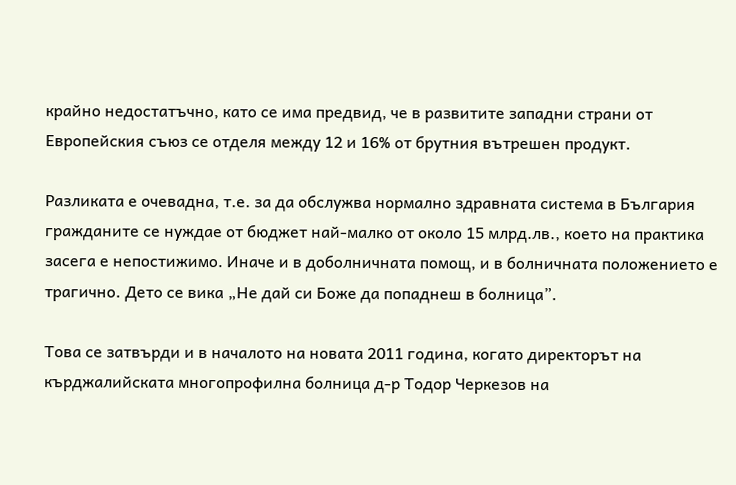крайно недостатъчно, като се има предвид, че в развитите западни страни от Европейския съюз се отделя между 12 и 16% от брутния вътрешен продукт.

Разликата е очевадна, т.е. за да обслужва нормално здравната система в България гражданите се нуждае от бюджет най-малко от около 15 млрд.лв., което на практика засега е непостижимо. Иначе и в доболничната помощ, и в болничната положението е трагично. Дето се вика „Не дай си Боже да попаднеш в болница”.

Това се затвърди и в началото на новата 2011 година, когато директорът на кърджалийската многопрофилна болница д-р Тодор Черкезов на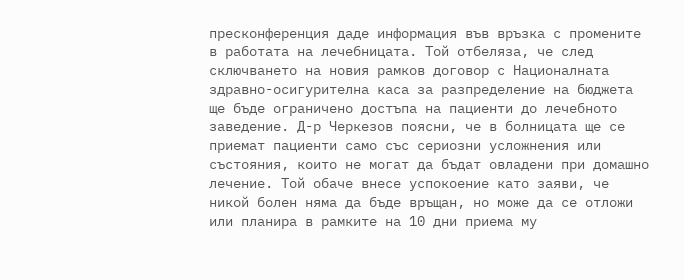пресконференция даде информация във връзка с промените в работата на лечебницата. Той отбеляза, че след сключването на новия рамков договор с Националната здравно-осигурителна каса за разпределение на бюджета ще бъде ограничено достъпа на пациенти до лечебното заведение. Д-р Черкезов поясни, че в болницата ще се приемат пациенти само със сериозни усложнения или състояния, които не могат да бъдат овладени при домашно лечение. Той обаче внесе успокоение като заяви, че никой болен няма да бъде връщан, но може да се отложи или планира в рамките на 10 дни приема му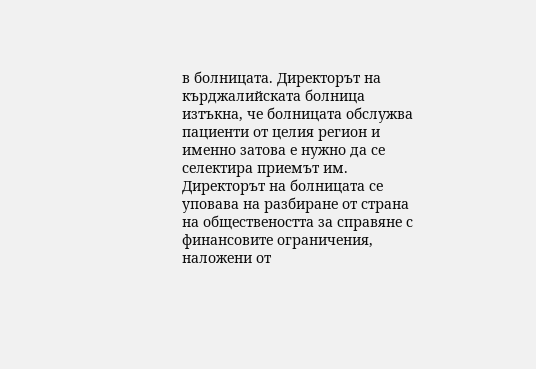в болницата. Директорът на кърджалийската болница изтъкна, че болницата обслужва пациенти от целия регион и именно затова е нужно да се селектира приемът им. Директорът на болницата се уповава на разбиране от страна на обществеността за справяне с финансовите ограничения, наложени от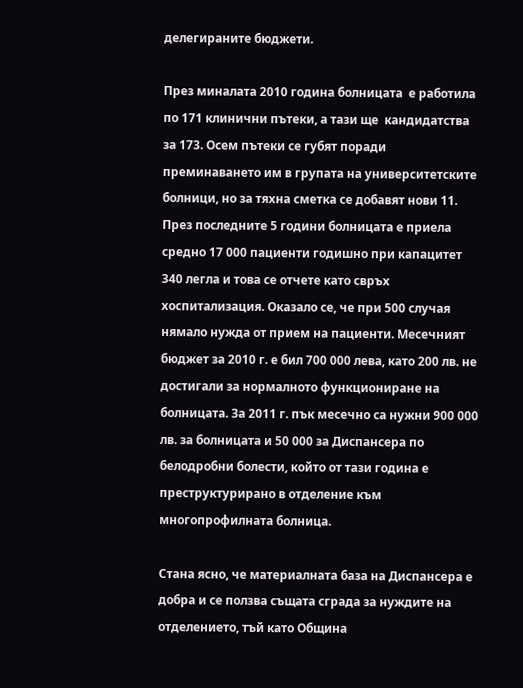делегираните бюджети.

През миналата 2010 година болницата  е работила по 171 клинични пътеки, а тази ще  кандидатства за 173. Осем пътеки се губят поради преминаването им в групата на университетските болници, но за тяхна сметка се добавят нови 11.  През последните 5 години болницата е приела средно 17 000 пациенти годишно при капацитет 340 легла и това се отчете като свръх хоспитализация. Оказало се, че при 500 случая нямало нужда от прием на пациенти. Месечният бюджет за 2010 г. е бил 700 000 лева, като 200 лв. не достигали за нормалното функциониране на болницата. За 2011 г. пък месечно са нужни 900 000 лв. за болницата и 50 000 за Диспансера по белодробни болести, който от тази година е преструктурирано в отделение към многопрофилната болница.

Стана ясно, че материалната база на Диспансера е добра и се ползва същата сграда за нуждите на отделението, тъй като Община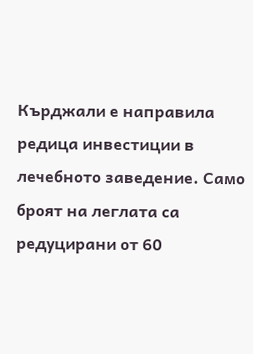Кърджали е направила редица инвестиции в лечебното заведение. Само броят на леглата са редуцирани от 60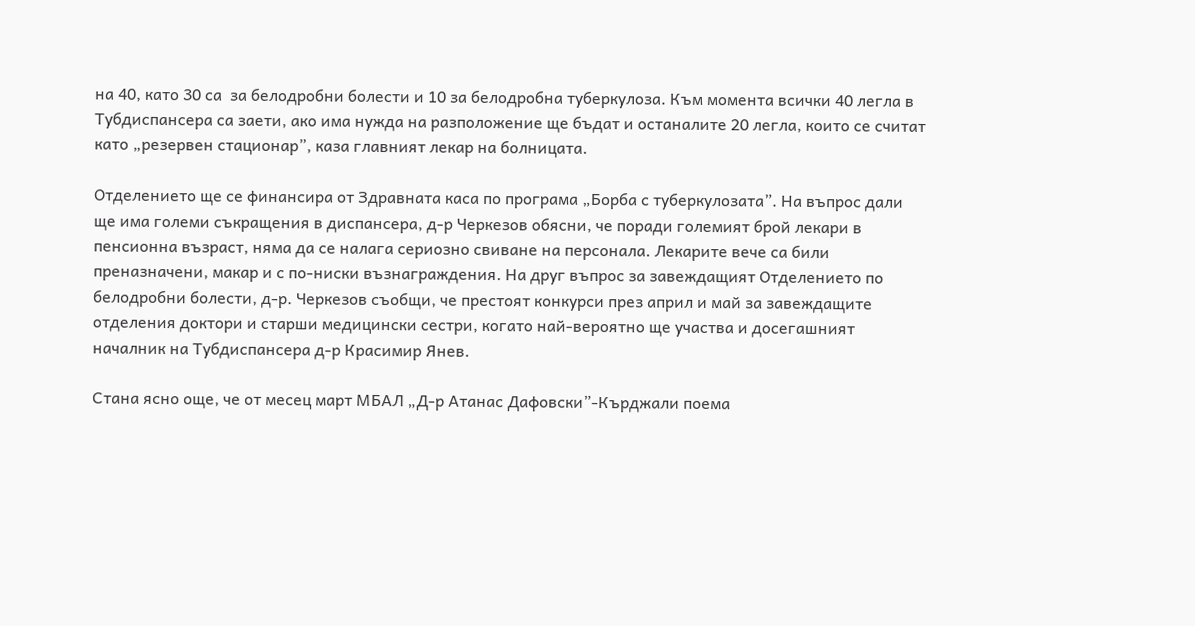на 40, като 30 са  за белодробни болести и 10 за белодробна туберкулоза. Към момента всички 40 легла в Тубдиспансера са заети, ако има нужда на разположение ще бъдат и останалите 20 легла, които се считат като „резервен стационар”, каза главният лекар на болницата.

Отделението ще се финансира от Здравната каса по програма „Борба с туберкулозата”. На въпрос дали ще има големи съкращения в диспансера, д-р Черкезов обясни, че поради големият брой лекари в пенсионна възраст, няма да се налага сериозно свиване на персонала. Лекарите вече са били преназначени, макар и с по-ниски възнаграждения. На друг въпрос за завеждащият Отделението по белодробни болести, д-р. Черкезов съобщи, че престоят конкурси през април и май за завеждащите отделения доктори и старши медицински сестри, когато най-вероятно ще участва и досегашният началник на Тубдиспансера д-р Красимир Янев.

Стана ясно още, че от месец март МБАЛ „Д-р Атанас Дафовски”-Кърджали поема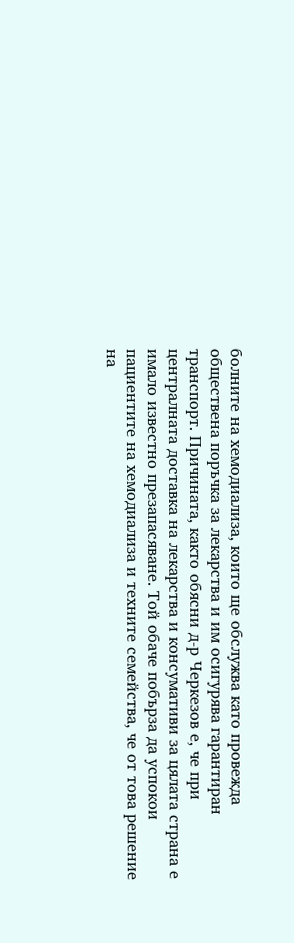болните на хемодиализа, които ще обслужва като провежда обществена поръчка за лекарства и им осигурява гарантиран транспорт. Причината, както обясни д-р Черкезов е, че при централната доставка на лекарства и консумативи за цялата страна е имало известно презапасяване. Той обаче побърза да успокои пациентите на хемодиализа и техните семейства, че от това решение на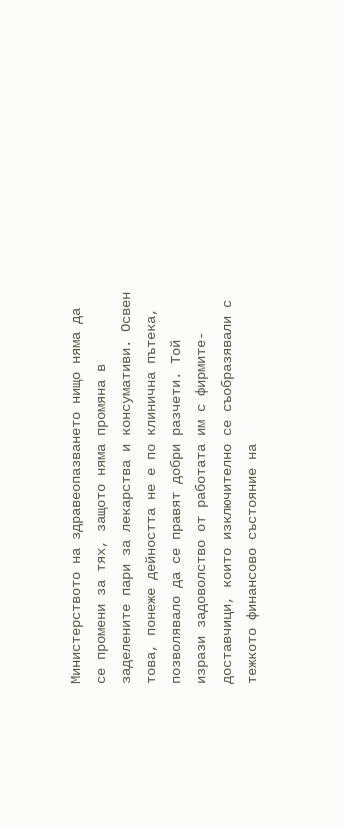Министерството на здравеопазването нищо няма да се промени за тях, защото няма промяна в заделените пари за лекарства и консумативи. Освен това, понеже дейността не е по клинична пътека, позволявало да се правят добри разчети. Той изрази задоволство от работата им с фирмите-доставчици, които изключително се съобразявали с тежкото финансово състояние на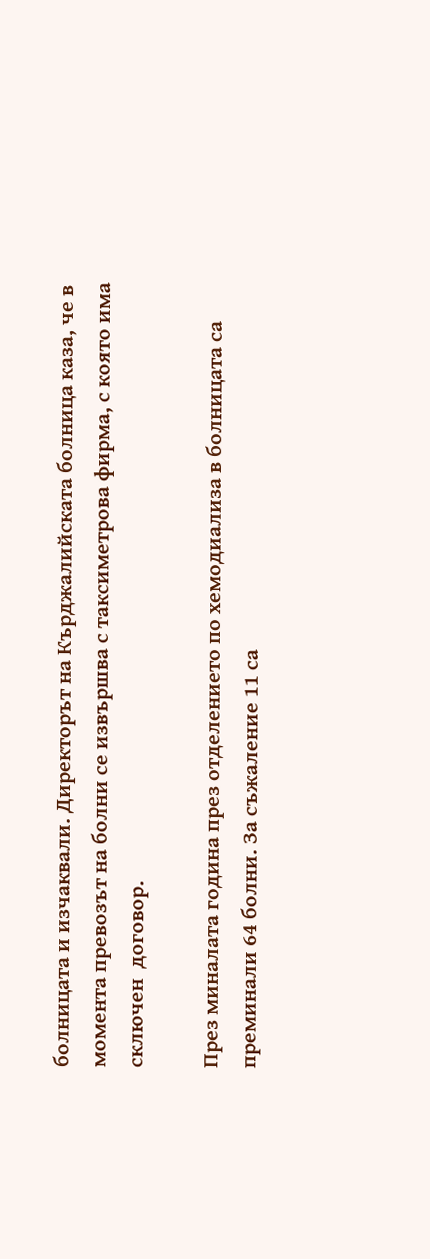болницата и изчаквали. Директорът на Кърджалийската болница каза, че в момента превозът на болни се извършва с таксиметрова фирма, с която има сключен  договор.

През миналата година през отделението по хемодиализа в болницата са преминали 64 болни. За съжаление 11 са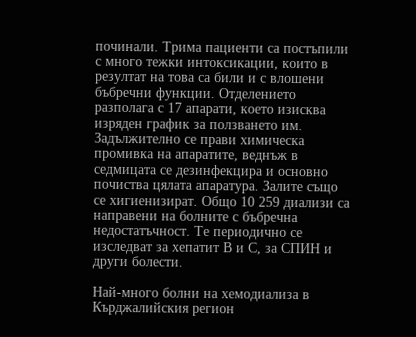починали. Трима пациенти са постъпили с много тежки интоксикации, които в резултат на това са били и с влошени бъбречни функции. Отделението разполага с 17 апарати, което изисква изряден график за ползването им. Задължително се прави химическа промивка на апаратите, веднъж в седмицата се дезинфекцира и основно почиства цялата апаратура. Залите също се хигиенизират. Общо 10 259 диализи са направени на болните с бъбречна недостатъчност. Те периодично се изследват за хепатит В и С, за СПИН и други болести.

Най-много болни на хемодиализа в Кърджалийския регион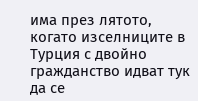има през лятото, когато изселниците в Турция с двойно гражданство идват тук да се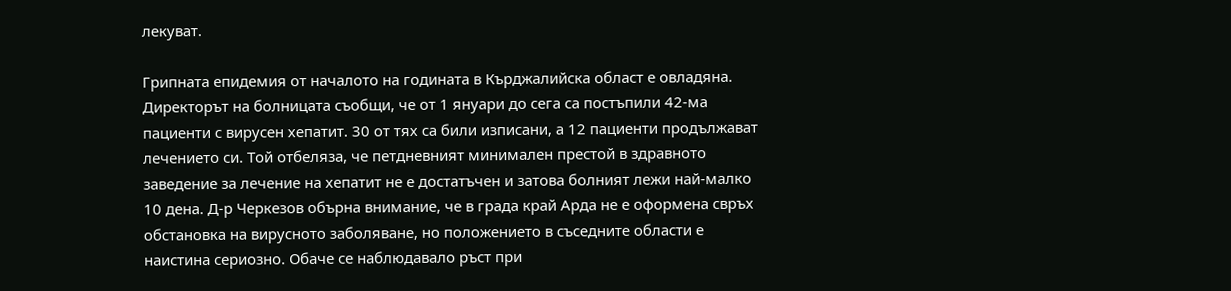лекуват.

Грипната епидемия от началото на годината в Кърджалийска област е овладяна. Директорът на болницата съобщи, че от 1 януари до сега са постъпили 42-ма пациенти с вирусен хепатит. 30 от тях са били изписани, а 12 пациенти продължават лечението си. Той отбеляза, че петдневният минимален престой в здравното заведение за лечение на хепатит не е достатъчен и затова болният лежи най-малко 10 дена. Д-р Черкезов обърна внимание, че в града край Арда не е оформена свръх обстановка на вирусното заболяване, но положението в съседните области е наистина сериозно. Обаче се наблюдавало ръст при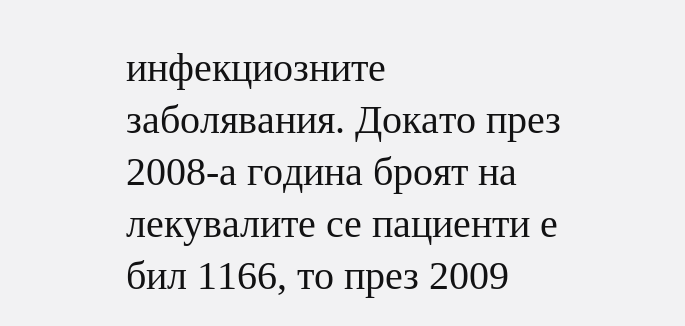инфекциозните заболявания. Докато през 2008-а година броят на лекувалите се пациенти е бил 1166, то през 2009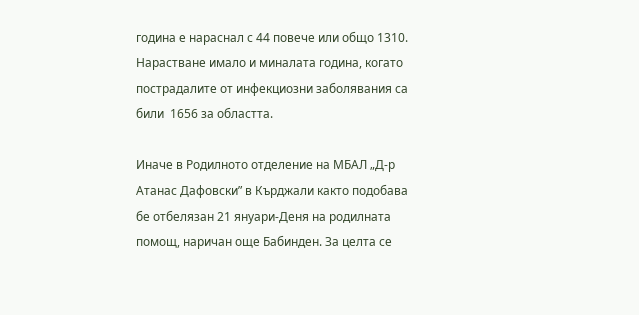година е нараснал с 44 повече или общо 1310. Нарастване имало и миналата година, когато пострадалите от инфекциозни заболявания са били  1656 за областта.

Иначе в Родилното отделение на МБАЛ „Д-р Атанас Дафовски” в Кърджали както подобава бе отбелязан 21 януари-Деня на родилната помощ, наричан още Бабинден. За целта се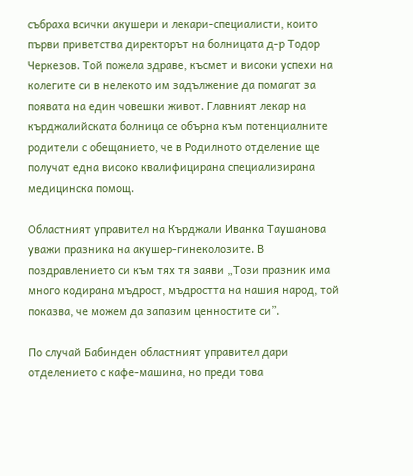събраха всички акушери и лекари-специалисти, които първи приветства директорът на болницата д-р Тодор Черкезов. Той пожела здраве, късмет и високи успехи на колегите си в нелекото им задължение да помагат за появата на един човешки живот. Главният лекар на кърджалийската болница се обърна към потенциалните родители с обещанието, че в Родилното отделение ще получат една високо квалифицирана специализирана медицинска помощ.

Областният управител на Кърджали Иванка Таушанова уважи празника на акушер-гинеколозите. В поздравлението си към тях тя заяви „Този празник има много кодирана мъдрост, мъдростта на нашия народ, той показва, че можем да запазим ценностите си”.

По случай Бабинден областният управител дари отделението с кафе-машина, но преди това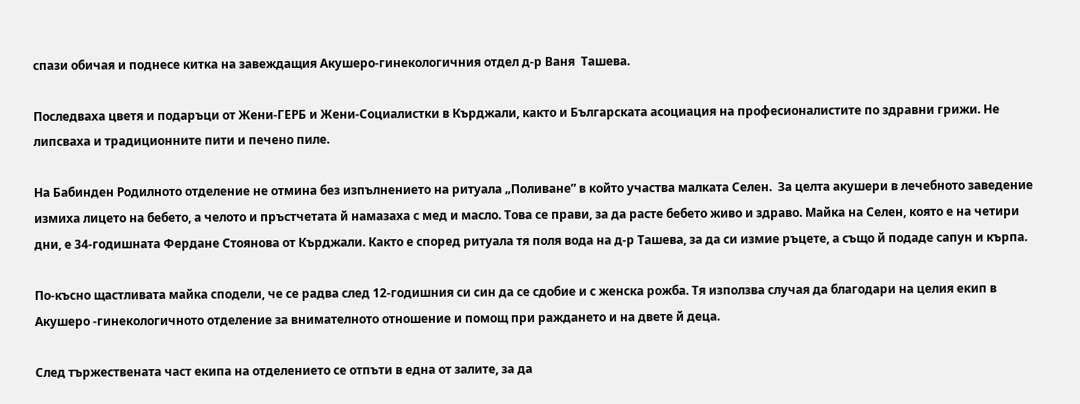спази обичая и поднесе китка на завеждащия Акушеро-гинекологичния отдел д-р Ваня  Ташева.

Последваха цветя и подаръци от Жени-ГЕРБ и Жени-Социалистки в Кърджали, както и Българската асоциация на професионалистите по здравни грижи. Не липсваха и традиционните пити и печено пиле.

На Бабинден Родилното отделение не отмина без изпълнението на ритуала „Поливане” в който участва малката Селен.  За целта акушери в лечебното заведение измиха лицето на бебето, а челото и пръстчетата й намазаха с мед и масло. Това се прави, за да расте бебето живо и здраво. Майка на Селен, която е на четири дни, е 34-годишната Фердане Стоянова от Кърджали. Както е според ритуала тя поля вода на д-р Ташева, за да си измие ръцете, а също й подаде сапун и кърпа.

По-късно щастливата майка сподели, че се радва след 12-годишния си син да се сдобие и с женска рожба. Тя използва случая да благодари на целия екип в Акушеро -гинекологичното отделение за внимателното отношение и помощ при раждането и на двете й деца.

След тържествената част екипа на отделението се отпъти в една от залите, за да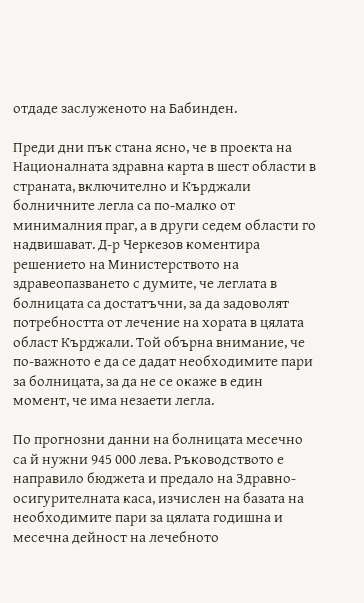отдаде заслуженото на Бабинден.

Преди дни пък стана ясно, че в проекта на Националната здравна карта в шест области в страната, включително и Кърджали болничните легла са по-малко от минималния праг, а в други седем области го надвишават. Д-р Черкезов коментира решението на Министерството на здравеопазването с думите, че леглата в болницата са достатъчни, за да задоволят потребността от лечение на хората в цялата област Кърджали. Той обърна внимание, че по-важното е да се дадат необходимите пари за болницата, за да не се окаже в един момент, че има незаети легла.

По прогнозни данни на болницата месечно са й нужни 945 000 лева. Ръководството е направило бюджета и предало на Здравно-осигурителната каса, изчислен на базата на необходимите пари за цялата годишна и месечна дейност на лечебното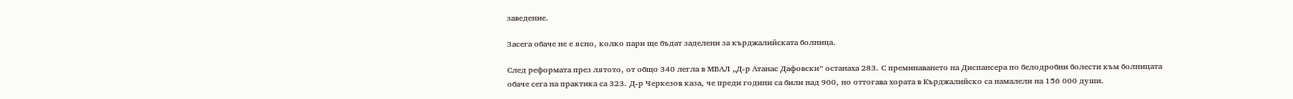заведение.

Засега обаче не е ясно, колко пари ще бъдат заделени за кърджалийската болница.

След реформата през лятото, от общо 340 легла в МБАЛ „Д-р Атанас Дафовски” останаха 283. С преминаването на Диспансера по белодробни болести към болницата обаче сега на практика са 323. Д-р Черкезов каза, че преди години са били над 900, но оттогава хората в Кърджалийско са намалели на 156 000 души.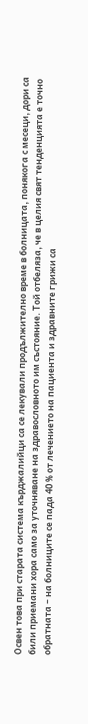Освен това при старата система кърджалийци са се лекували продължително време в болницата, понякога с месеци, дори са били приемани хора само за уточняване на здравословното им състояние. Той отбеляза, че в целия свят тенденцията е точно обратната – на болниците се пада 40 % от лечението на пациента и здравните грижи са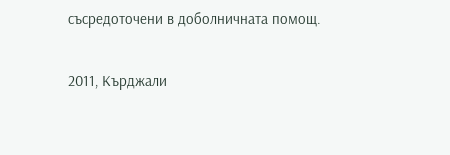съсредоточени в доболничната помощ.

2011, Кърджали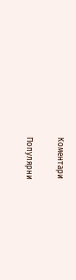Коментари

Популярни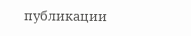публикации